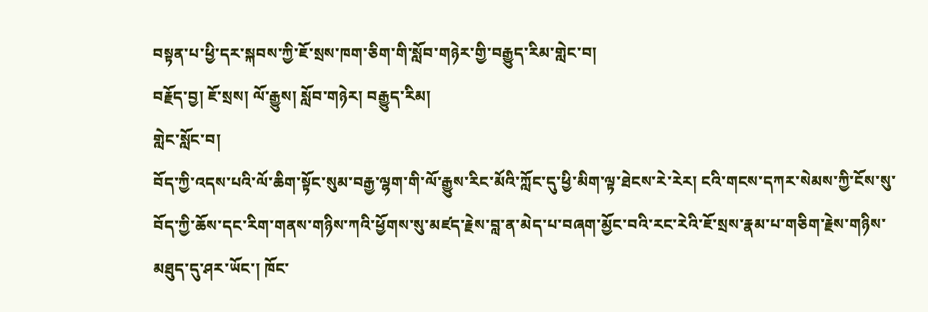བསྟན་པ་ཕྱི་དར་སྐབས་ཀྱི་ཇོ་སྲས་ཁག་ཅིག་གི་སློབ་གཉེར་གྱི་བརྒྱུད་རིམ་གླེང་བ།
བརྗོད་བྱ། ཇོ་སྲས། ལོ་རྒྱུས། སློབ་གཉེར། བརྒྱུད་རིམ།
གླེང་སློང་བ།
བོད་ཀྱི་འདས་པའི་ལོ་ཆིག་སྟོང་སུམ་བརྒྱ་ལྷག་གི་ལོ་རྒྱུས་རིང་མོའི་ཀློང་དུ་ཕྱི་མིག་ལྟ་ཐེངས་རེ་རེར། ངའི་གངས་དཀར་སེམས་ཀྱི་ངོས་སུ་བོད་ཀྱི་ཆོས་དང་རིག་གནས་གཉིས་ཀའི་ཕྱོགས་སུ་མཛད་རྗེས་བླ་ན་མེད་པ་བཞག་མྱོང་བའི་རང་རེའི་ཇོ་སྲས་རྣམ་པ་གཅིག་རྗེས་གཉིས་མཐུད་དུ་ཤར་ཡོང་། ཁོང་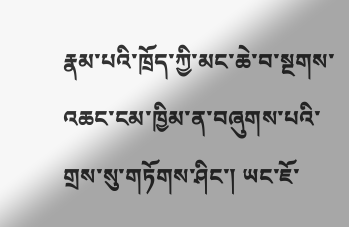རྣམ་པའི་ཁྲོད་ཀྱི་མང་ཆེ་བ་སྔགས་འཆང་ངམ་ཁྱིམ་ན་བཞུགས་པའི་གྲས་སུ་གཏོགས་ཤིང་། ཡང་ཇོ་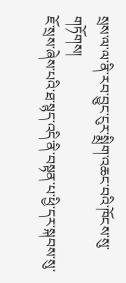སྲས་ལ་ལ་ནི་རབ་བྱུང་ངུར་སྨྲིག་འཆང་བའི་ཁོངས་སུ་གཏོགས།
ཇོ་སྲས་ཞེས་པའི་ཐ་སྙད་འདི་ནི་བསྟན་པ་ཕྱི་དར་སྐབས་སུ་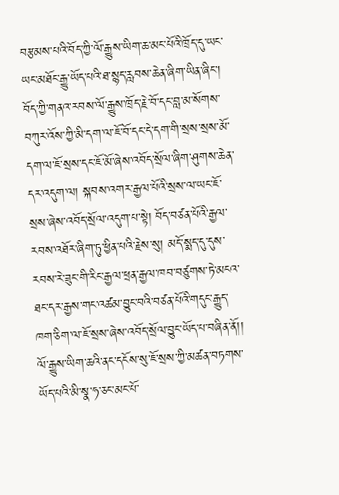བརྩམས་པའི་བོད་ཀྱི་ལོ་རྒྱུས་ཡིག་ཆ་མང་པོའི་ཁྲོད་དུ་ཡང་ཡང་མཐོང་རྒྱུ་ཡོད་པའི་ཐ་སྙད་རླབས་ཆེན་ཞིག་ཡིན་ཞིང་། བོད་ཀྱི་གནའ་རབས་ལོ་རྒྱུས་ཁྲོད་རྗེ་བོ་དང་བླ་མ་སོགས་བཀུར་འོས་ཀྱི་མི་དག་ལ་ཇོ་བོ་དང་དེ་དག་གི་སྲས་སྲས་མོ་དག་ལ་ཇོ་སྲས་དང་ཇོ་མོ་ཞེས་འབོད་སྲོལ་ཞིག་ཤུགས་ཆེན་དར་འདུག་ལ། སྐབས་འགར་རྒྱལ་པོའི་སྲས་ལ་ཡང་ཇོ་སྲས་ཞེས་འབོད་སྲོལ་འདུག་པ་སྟེ། བོད་བཙན་པོའི་རྒྱལ་རབས་འཐོར་ཞིག་ཏུ་ཕྱིན་པའི་རྗེས་སུ། མདོ་སྨད་དུ་དུས་རབས་རེ་ཟུང་གི་རིང་རྒྱལ་ཕྲན་རྒྱལ་ཁབ་བཙུགས་ཏེ་མངའ་ཐང་དར་རྒྱས་གང་འཚམ་བྱུང་བའི་བཙན་པོའི་གདུང་རྒྱུད་ཁག་ཅིག་ལ་ཇོ་སྲས་ཞེས་འབོད་སྲོལ་བྱུང་ཡོད་པ་བཞིན་ནོ།།
ལོ་རྒྱུས་ཡིག་ཆའི་ནང་དངོས་སུ་ཇོ་སྲས་ཀྱི་མཚན་བཏགས་ཡོད་པའི་མི་སྣ་ཧ་ཅང་མང་པོ་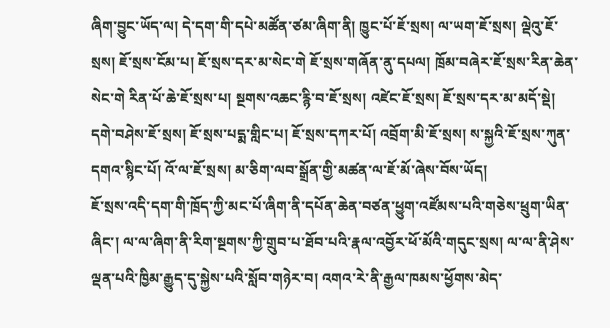ཞིག་བྱུང་ཡོད་ལ། དེ་དག་གི་དཔེ་མཚོན་ཙམ་ཞིག་ནི། ཁྱུང་པོ་ཇོ་སྲས། ལ་ཡག་ཇོ་སྲས། ལྡེའུ་ཇོ་སྲས། ཇོ་སྲས་ངོམ་པ། ཇོ་སྲས་དར་མ་སེང་གེ ཇོ་སྲས་གཞོན་ནུ་དཔལ། ཁྲོམ་བཞེར་ཇོ་སྲས་རིན་ཆེན་སེང་གེ རིན་པོ་ཆེ་ཇོ་སྲས་པ། སྔགས་འཆང་རྙི་བ་ཇོ་སྲས། འཛེང་ཇོ་སྲས། ཇོ་སྲས་དར་མ་མདོ་སྡེ། དགེ་བཤེས་ཇོ་སྲས། ཇོ་སྲས་པདྨ་གླིང་པ། ཇོ་སྲས་དཀར་པོ། འབྲོག་མི་ཇོ་སྲས། ས་སྐྱའི་ཇོ་སྲས་ཀུན་དགའ་སྙིང་པོ། འོ་ལ་ཇོ་སྲས། མ་ཅིག་ལབ་སྒྲོན་གྱི་མཚན་ལ་ཇོ་མོ་ཞེས་བོས་ཡོད།
ཇོ་སྲས་འདི་དག་གི་ཁྲོད་ཀྱི་མང་པོ་ཞིག་ནི་དཔོན་ཆེན་བཙན་ཕྱུག་འཛོམས་པའི་གཅེས་ཕྲུག་ཡིན་ཞིང་། ལ་ལ་ཞིག་ནི་རིག་སྔགས་ཀྱི་གྲུབ་པ་ཐོབ་པའི་རྣལ་འབྱོར་ཕོ་མོའི་གདུང་སྲས། ལ་ལ་ནི་ཤེས་ལྡན་པའི་ཁྱིམ་རྒྱུད་དུ་སྐྱེས་པའི་སློབ་གཉེར་བ། འགའ་རེ་ནི་རྒྱལ་ཁམས་ཕྱོགས་མེད་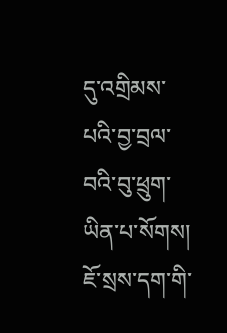དུ་འགྲིམས་པའི་བྱ་བྲལ་བའི་བུ་ཕྲུག་ཡིན་པ་སོགས། ཇོ་སྲས་དག་གི་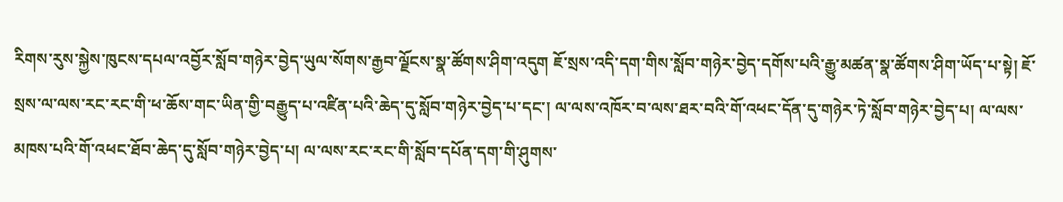རིགས་རུས་སྐྱེས་ཁུངས་དཔལ་འབྱོར་སློབ་གཉེར་བྱེད་ཡུལ་སོགས་རྒྱབ་ལྗོངས་སྣ་ཚོགས་ཤིག་འདུག ཇོ་སྲས་འདི་དག་གིས་སློབ་གཉེར་བྱེད་དགོས་པའི་རྒྱུ་མཚན་སྣ་ཚོགས་ཤིག་ཡོད་པ་སྟེ། ཇོ་སྲས་ལ་ལས་རང་རང་གི་ཕ་ཆོས་གང་ཡིན་གྱི་བརྒྱུད་པ་འཛིན་པའི་ཆེད་དུ་སློབ་གཉེར་བྱེད་པ་དང་། ལ་ལས་འཁོར་བ་ལས་ཐར་བའི་གོ་འཕང་དོན་དུ་གཉེར་ཏེ་སློབ་གཉེར་བྱེད་པ། ལ་ལས་མཁས་པའི་གོ་འཕང་ཐོབ་ཆེད་དུ་སློབ་གཉེར་བྱེད་པ། ལ་ལས་རང་རང་གི་སློབ་དཔོན་དག་གི་ཤུགས་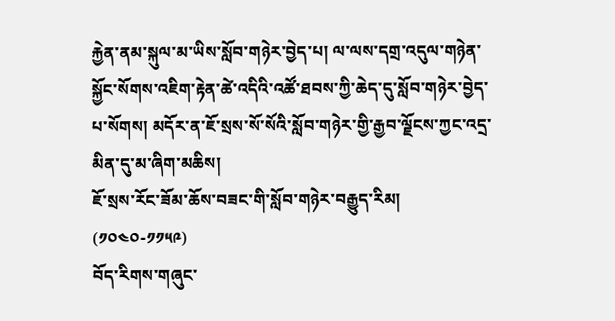རྐྱེན་ནམ་སྐུལ་མ་ཡིས་སློབ་གཉེར་བྱེད་པ། ལ་ལས་དགྲ་འདུལ་གཉེན་སྐྱོང་སོགས་འཇིག་རྟེན་ཚེ་འདིའི་འཚོ་ཐབས་ཀྱི་ཆེད་དུ་སློབ་གཉེར་བྱེད་པ་སོགས། མདོར་ན་ཇོ་སྲས་སོ་སོའི་སློབ་གཉེར་གྱི་རྒྱབ་ལྗོངས་ཀྱང་འདྲ་མིན་དུ་མ་ཞིག་མཆིས།
ཇོ་སྲས་རོང་ཟོམ་ཆོས་བཟང་གི་སློབ་གཉེར་བརྒྱུད་རིམ། (༡༠༤༠-༡༡༥༩)
བོད་རིགས་གཞུང་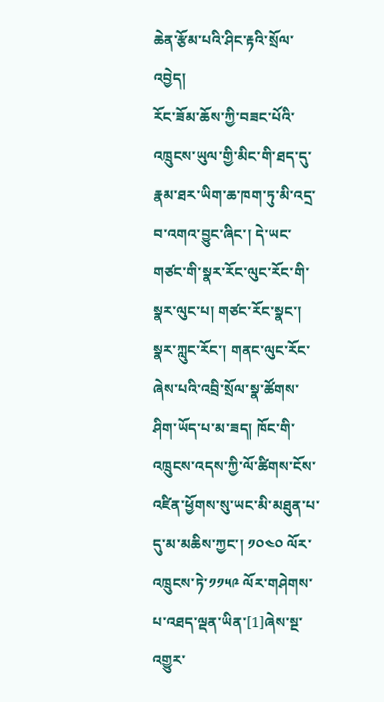ཆེན་རྩོམ་པའི་ཤིང་རྟའི་སྲོལ་འབྱེད།
རོང་ཟོམ་ཆོས་ཀྱི་བཟང་པོའི་འཁྲུངས་ཡུལ་གྱི་མིང་གི་ཐད་དུ་རྣམ་ཐར་ཡིག་ཆ་ཁག་ཏུ་མི་འདྲ་བ་འགའ་བྱུང་ཞིང་། དེ་ཡང་གཙང་གི་སྣར་རོང་ལུང་རོང་གི་སྣར་ལུང་པ། གཙང་རོང་སྣང་། སྣར་ཀླུང་རོང་། གནང་ལུང་རོང་ཞེས་པའི་འབྲི་སྲོལ་སྣ་ཚོགས་ཤིག་ཡོད་པ་མ་ཟད། ཁོང་གི་འཁྲུངས་འདས་ཀྱི་ལོ་ཚིགས་ངོས་འཛིན་ཕྱོགས་སུ་ཡང་མི་མཐུན་པ་དུ་མ་མཆིས་ཀྱང་། ༡༠༤༠ ལོར་འཁྲུངས་ཏེ་༡༡༥༩ ལོར་གཤེགས་པ་འཐད་ལྡན་ཡིན་[1]ཞེས་སྔ་འགྱུར་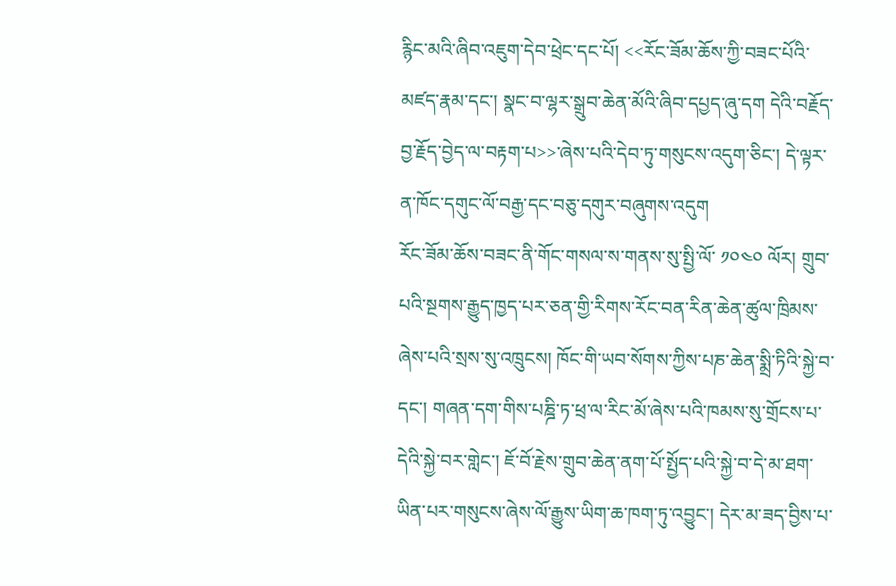རྙིང་མའི་ཞིབ་འཇུག་དེབ་ཕྲེང་དང་པོ། <<རོང་ཟོམ་ཆོས་ཀྱི་བཟང་པོའི་མཛད་རྣམ་དང་། སྣང་བ་ལྷར་སྒྲུབ་ཆེན་མོའི་ཞིབ་དཔྱད་ཞུ་དག དེའི་བརྗོད་བྱ་རྗོད་བྱེད་ལ་བརྟག་པ>>་ཞེས་པའི་དེབ་ཏུ་གསུངས་འདུག་ཅིང་། དེ་ལྟར་ན་ཁོང་དགུང་ལོ་བརྒྱ་དང་བཅུ་དགུར་བཞུགས་འདུག
རོང་ཟོམ་ཆོས་བཟང་ནི་གོང་གསལ་ས་གནས་སུ་སྤྱི་ལོ་ ༡༠༤༠ ལོར། གྲུབ་པའི་སྔགས་རྒྱུད་ཁྱད་པར་ཅན་གྱི་རིགས་རོང་བན་རིན་ཆེན་ཚུལ་ཁྲིམས་ཞེས་པའི་སྲས་སུ་འཁྲུངས། ཁོང་གི་ཡབ་སོགས་ཀྱིས་པཎ་ཆེན་སྨྲི་ཏིའི་སྐྱེ་བ་དང་། གཞན་དག་གིས་པཎྜི་ཏ་ཕྲ་ལ་རིང་མོ་ཞེས་པའི་ཁམས་སུ་གྲོངས་པ་དེའི་སྐྱེ་བར་གླེང་། ཇོ་བོ་རྗེས་གྲུབ་ཆེན་ནག་པོ་སྤྱོད་པའི་སྐྱེ་བ་དེ་མ་ཐག་ཡིན་པར་གསུངས་ཞེས་ལོ་རྒྱུས་ཡིག་ཆ་ཁག་ཏུ་འབྱུང་། དེར་མ་ཟད་བྱིས་པ་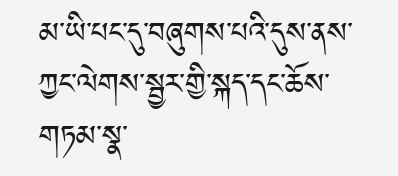མ་ཡི་པང་དུ་བཞུགས་པའི་དུས་ནས་ཀྱང་ལེགས་སྦྱར་གྱི་སྐད་དང་ཆོས་གཏམ་སྣ་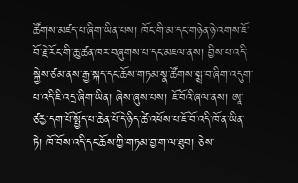ཚོགས་མཛད་པ་ཞིག་ཡིན་པས། ཁོང་གི་མ་དང་གཉེན་ཉེ་འགས་ཇོ་བོ་རྗེ་རོང་གི་ཆུ་ཚན་ཁར་བཞུགས་པ་དང་མཇལ་ནས། བྱིས་པ་འདི་སྐྱེས་ཙམ་ནས་རྒྱ་སྐད་དང་ཆོས་གཏམ་སྣ་ཚོགས་སྨྲ་བ་ཞིག་འདུག་པ་འདི་ཇི་འདྲ་ཞིག་ཡིན། ཞེས་ཞུས་པས། ཇོ་བོའི་ཞལ་ནས། ཨཱ་ཙརྱ་དག་པོ་སྤྱོད་པ་ཆེན་པོ་དེ་ཉིད་ཚེ་འཕོས་པ་ཇོ་བོ་འདི་ཁོ་ན་ཡིན་ཏེ། ཁོ་བོས་འདི་དང་ཆོས་ཀྱི་གཏམ་བྱ་ག་ལ་ཐུབ། ཅེས་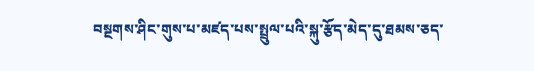བསྔགས་ཤིང་གུས་པ་མཛད་པས་སྤྲུལ་པའི་སྐུ་རྩོད་མེད་དུ་ཐམས་ཅད་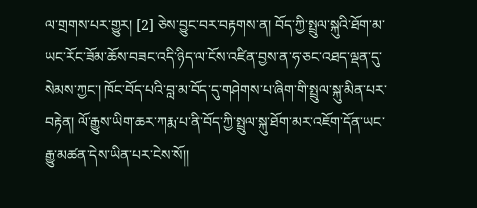ལ་གྲགས་པར་གྱུར། [2] ཅེས་བྱུང་བར་བརྟགས་ན། བོད་ཀྱི་སྤྲུལ་སྐུའི་ཐོག་མ་ཡང་རོང་ཟོམ་ཆོས་བཟང་འདི་ཉིད་ལ་ངོས་འཛིན་བྱས་ན་ཧ་ཅང་འཐད་ལྡན་དུ་སེམས་ཀྱང་། ཁོང་བོད་པའི་བླ་མ་བོད་དུ་གཤེགས་པ་ཞིག་གི་སྤྲུལ་སྐུ་མིན་པར་བརྟེན། ལོ་རྒྱུས་ཡིག་ཆར་ཀརྨ་པ་ནི་བོད་ཀྱི་སྤྲུལ་སྐུ་ཐོག་མར་འཇོག་དོན་ཡང་རྒྱུ་མཚན་དེས་ཡིན་པར་ངེས་སོ།།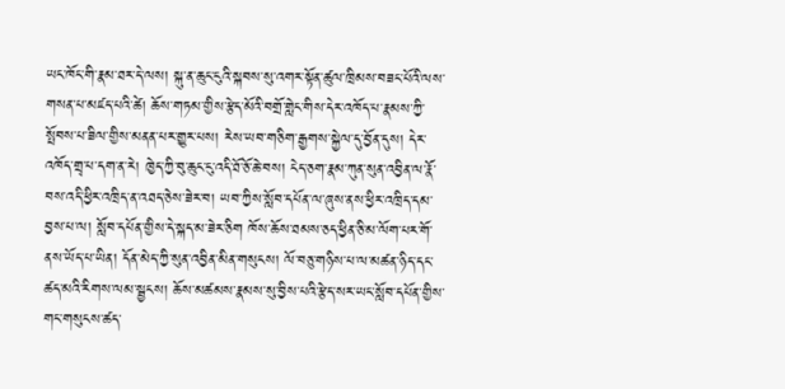ཡང་ཁོང་གི་རྣམ་ཐར་དེ་ལས། སྐུ་ན་ཆུང་ངུའི་སྐབས་སུ་འགར་སྟོན་ཚུལ་ཁྲིམས་བཟང་པོའི་ལས་གསན་པ་མཛད་པའི་ཚེ། ཆོས་གཏམ་གྱིས་རྩེད་མོའི་བགྲོ་གླེང་གིས་དེར་འཁོད་པ་རྣམས་ཀྱི་སྤོབས་པ་ཟིལ་གྱིས་མནན་པར་གྱུར་པས། རེས་ཡབ་གཅིག་རྒྱགས་སྐྱེལ་དུ་བྱོན་དུས། དེར་འཁོད་གྲྭ་པ་དག་ན་རེ། ཁྱེད་ཀྱི་བུ་ཆུང་ངུ་འདི་ཐོ་ཅོ་ཆེ་བས། ངེད་ཅག་རྣམ་ཀུན་སུན་འབྱིན་ལ་རྣོ་བས་འདི་ཕྱིར་འཁྲིད་ན་འཐད་ཅེས་ཟེར་བ། ཡབ་ཀྱིས་སློབ་དཔོན་ལ་ཞུས་ནས་ཕྱིར་འཁྲིད་དམ་བྱས་པ་ལ། སློབ་དཔོན་གྱིས་དེ་སྐད་མ་ཟེར་ཅིག ཁོས་ཆོས་ཐམས་ཅད་ཕྱིན་ཅི་མ་ལོག་པར་གོ་ནས་ཡོད་པ་ཡིན། དོན་མེད་ཀྱི་སུན་འབྱིན་མིན་གསུངས། ལོ་བཅུ་གཉིས་པ་ལ་མཚན་ཉིད་དང་ཚད་མའི་རིགས་ལམ་སྦྱངས། ཆོས་མཚམས་རྣམས་སུ་བྱིས་པའི་རྩེད་སར་ཡང་སློབ་དཔོན་གྱིས་གང་གསུངས་ཚད་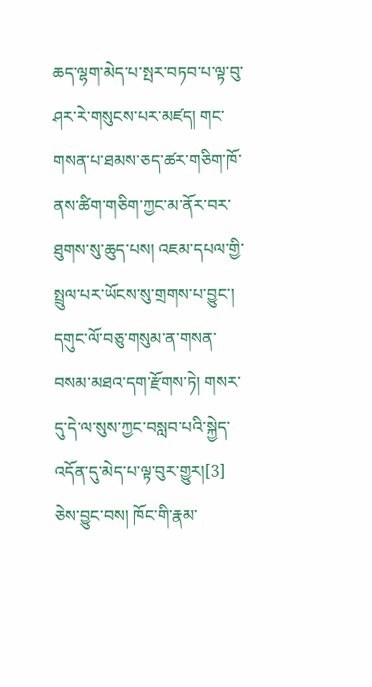ཆད་ལྷག་མེད་པ་སྤར་བཏབ་པ་ལྟ་བུ་ཤར་རེ་གསུངས་པར་མཛད། གང་གསན་པ་ཐམས་ཅད་ཚར་གཅིག་ཁོ་ནས་ཚིག་གཅིག་ཀྱང་མ་ནོར་བར་ཐུགས་སུ་ཆུད་པས། འཇམ་དཔལ་གྱི་སྤྲུལ་པར་ཡོངས་སུ་གྲགས་པ་བྱུང་། དགུང་ལོ་བཅུ་གསུམ་ན་གསན་བསམ་མཐའ་དག་རྫོགས་ཏེ། གསར་དུ་དེ་ལ་སུས་ཀྱང་བསླབ་པའི་སྐྱེད་འདོན་དུ་མེད་པ་ལྟ་བུར་གྱུར།[3] ཅེས་བྱུང་བས། ཁོང་གི་རྣམ་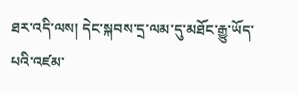ཐར་འདི་ལས། དེང་སྐབས་དྲ་ལམ་དུ་མཐོང་རྒྱུ་ཡོད་པའི་འཛམ་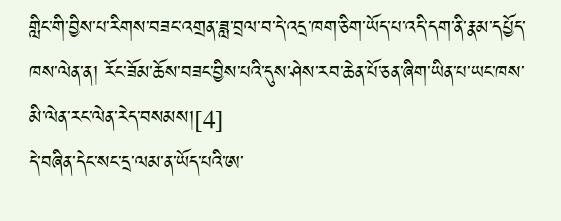གླིང་གི་བྱིས་པ་རིགས་བཟང་འགྲན་ཟླ་བྲལ་བ་དེ་འདྲ་ཁག་ཅིག་ཡོད་པ་འདི་དག་ནི་རྣམ་དཔྱོད་ཁས་ལེན་ན། རོང་ཟོམ་ཆོས་བཟང་བྱིས་པའི་དུས་ཤེས་རབ་ཆེན་པོ་ཅན་ཞིག་ཡིན་པ་ཡང་ཁས་མི་ལེན་རང་ལེན་རེད་བསམས།[4]
དེ་བཞིན་དེང་སང་དྲ་ལམ་ན་ཡོད་པའི་ཨ་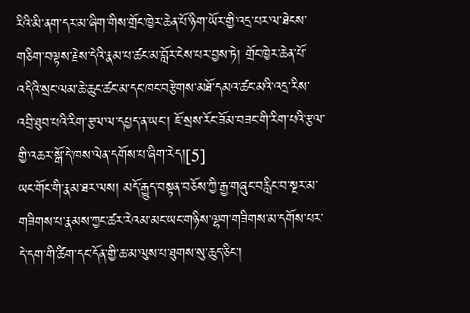རིའི་མི་ནག་དར་མ་ཞིག་གིས་གྲོང་ཁྱེར་ཆེན་པོ་ཉིག་ཡོར་གྱི་འདྲ་པར་ལ་ཐེངས་གཅིག་བལྟས་རྗེས་དེའི་རྣམ་པ་ཚང་མ་བློར་ངེས་པར་བྱས་ཏེ། གྲོང་ཁྱེར་ཆེན་པོ་འདིའི་སྲང་ལམ་ཆེ་ཆུང་ཚང་མ་དང་ཁང་བརྩེགས་མཐོ་དམའ་ཚང་མའི་འདྲ་རིས་འབྲི་ཐུབ་པའི་རིག་རྩལ་ལ་དཔྱད་ན་ཡང་། ཇོ་སྲས་རོང་ཟོམ་བཟང་གི་རིག་པའི་རྩལ་གྱི་འཆར་སྒོ་དེ་ཁས་ལེན་དགོས་པ་ཞིག་རེད།[5]
ཡང་གོང་གི་རྣམ་ཐར་ལས། མདོ་རྒྱུད་བསྟན་བཅོས་ཀྱི་རྒྱ་གཞུང་བརླིང་བ་སྔར་མ་གཟིགས་པ་རྣམས་ཀྱང་ཚར་རེའམ་མང་ཡང་གཉིས་ལྷག་གཟིགས་མ་དགོས་པར་དེ་དག་གི་ཚིག་དང་དོན་གྱི་ཆ་མ་ལུས་པ་ཐུགས་སུ་ཆུད་ཅིང་།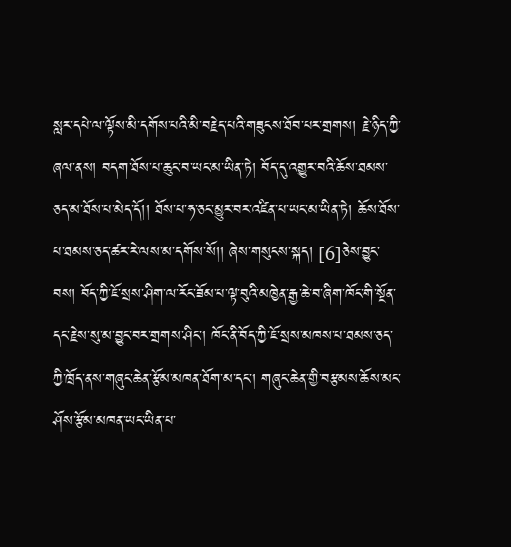སླར་དཔེ་ལ་ལྟོས་མི་དགོས་པའི་མི་བརྗེད་པའི་གཟུངས་ཐོབ་པར་གྲགས། རྗེ་ཉིད་ཀྱི་ཞལ་ནས། བདག་ཐོས་པ་ཆུང་བ་ཡང་མ་ཡིན་ཏེ། བོད་དུ་འགྱུར་བའི་ཆོས་ཐམས་ཅད་མ་ཐོས་པ་མེད་དོ།། ཐོས་པ་ཧ་ཅང་མྱུར་བར་འཛིན་པ་ཡང་མ་ཡིན་ཏེ། ཆོས་ཐོས་པ་ཐམས་ཅད་ཚར་རེ་ལས་མ་དགོས་སོ།། ཞེས་གསུངས་སྐད། [6]ཅེས་བྱུང་བས། བོད་ཀྱི་ཇོ་སྲས་ཤིག་ལ་རོང་ཟོམ་པ་ལྟ་བུའི་མཁྱེན་རྒྱ་ཆེ་བ་ཞིག་ཁོང་གི་སྔོན་དང་རྗེས་སུ་མ་བྱུང་བར་གྲགས་ཤིང་། ཁོང་ནི་བོད་ཀྱི་ཇོ་སྲས་མཁས་པ་ཐམས་ཅད་ཀྱི་ཁྲོད་ནས་གཞུང་ཆེན་རྩོམ་མཁན་ཐོག་མ་དང་། གཞུང་ཆེན་གྱི་བརྩམས་ཆོས་མང་ཤོས་རྩོམ་མཁན་ཡང་ཡིན་པ་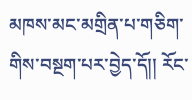མཁས་མང་མགྲིན་པ་གཅིག་གིས་བསྔག་པར་བྱེད་དོ།། རོང་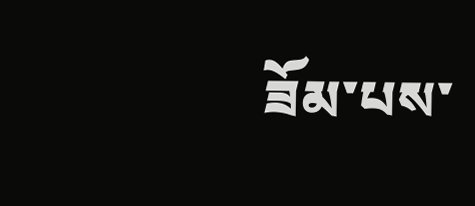ཟོམ་པས་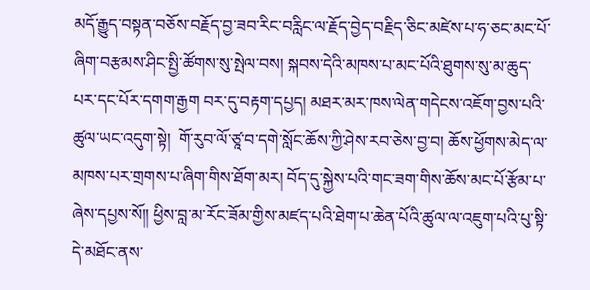མདོ་རྒྱུད་བསྟན་བཅོས་བརྗོད་བྱ་ཟབ་རིང་བརླིང་ལ་རྗོད་བྱེད་བརྗིད་ཅིང་མཛེས་པ་ཧ་ཅང་མང་པོ་ཞིག་བརྩམས་ཤིང་སྤྱི་ཚོགས་སུ་སྤེལ་བས། སྐབས་དེའི་མཁས་པ་མང་པོའི་ཐུགས་སུ་མ་ཆུད་པར་དང་པོར་དགག་རྒྱག བར་དུ་བརྟག་དཔྱད། མཐར་མར་ཁས་ལེན་གདེངས་འཇོག་བྱས་པའི་ཚུལ་ཡང་འདུག་སྟེ།  གོ་རུབ་ལོ་ཙཱ་བ་དགེ་སློང་ཆོས་ཀྱི་ཤེས་རབ་ཅེས་བྱ་བ། ཆོས་ཕྱོགས་མེད་ལ་མཁས་པར་གྲགས་པ་ཞིག་གིས་ཐོག་མར། བོད་དུ་སྐྱེས་པའི་གང་ཟག་གིས་ཆོས་མང་པོ་རྩོམ་པ་ཞེས་དཔྱས་སོ།། ཕྱིས་བླ་མ་རོང་ཟོམ་གྱིས་མཛད་པའི་ཐེག་པ་ཆེན་པོའི་ཚུལ་ལ་འཇུག་པའི་པུ་སྟི་དེ་མཐོང་ནས་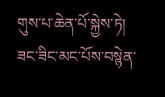གུས་པ་ཆེན་པོ་སྐྱེས་ཏེ། ཟང་ཟིང་མང་པོས་བསྙེན་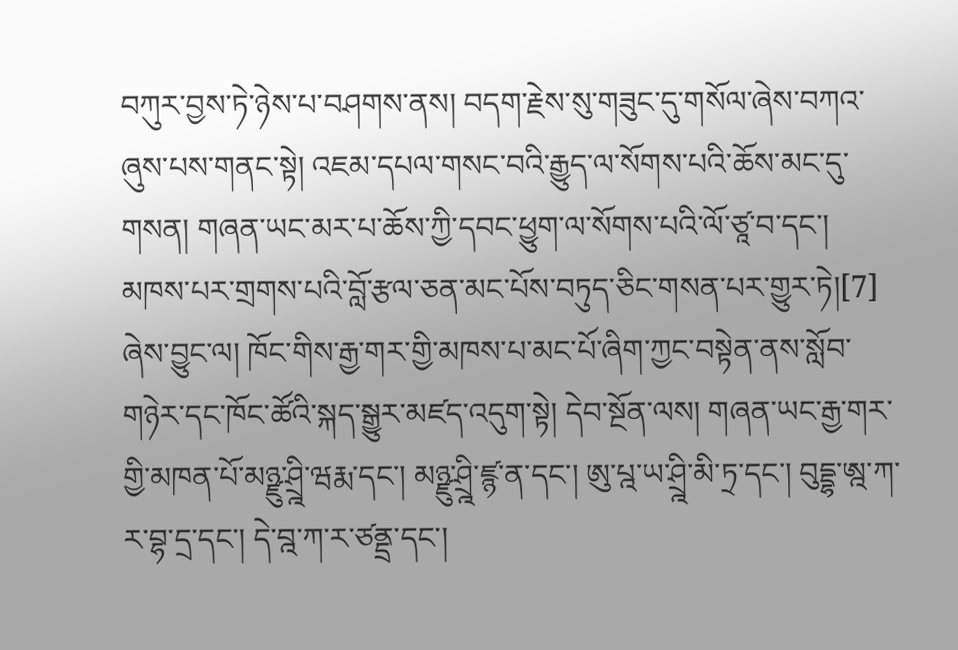བཀུར་བྱས་ཏེ་ཉེས་པ་བཤགས་ནས། བདག་རྗེས་སུ་གཟུང་དུ་གསོལ་ཞེས་བཀའ་ཞུས་པས་གནང་སྟེ། འཇམ་དཔལ་གསང་བའི་རྒྱུད་ལ་སོགས་པའི་ཆོས་མང་དུ་གསན། གཞན་ཡང་མར་པ་ཆོས་ཀྱི་དབང་ཕྱུག་ལ་སོགས་པའི་ལོ་ཙཱ་བ་དང་། མཁས་པར་གྲགས་པའི་བློ་རྩལ་ཅན་མང་པོས་བཏུད་ཅིང་གསན་པར་གྱུར་ཏེ།[7] ཞེས་བྱུང་ལ། ཁོང་གིས་རྒྱ་གར་གྱི་མཁས་པ་མང་པོ་ཞིག་ཀྱང་བསྟེན་ནས་སློབ་གཉེར་དང་ཁོང་ཚོའི་སྐད་སྒྱུར་མཛད་འདུག་སྟེ། དེབ་སྔོན་ལས། གཞན་ཡང་རྒྱ་གར་གྱི་མཁན་པོ་མཉྫུ་ཤྲྰི་ཝརྨ་དང་། མཉྫུ་ཤྲྰི་ཛྙ་ན་དང་། ཨུ་པྰ་ཡ་ཤྲྰི་མི་ཏྲ་དང་། བུདྡྷ་ཨྰ་ཀ་ར་བྷ་དྲ་དང་། དེ་བྰ་ཀ་ར་ཙནྡྲ་དང་།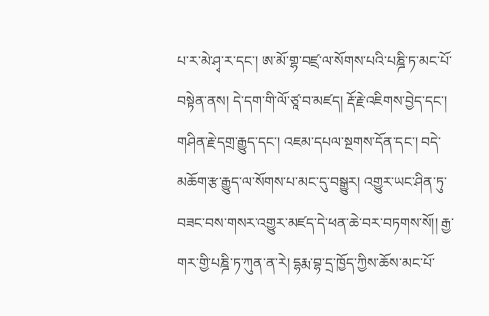པ་ར་མེ་ཤྭ་ར་དང་། ཨ་མོ་གྷ་བཛྲ་ལ་སོགས་པའི་པཎྜི་ཏ་མང་པོ་བསྟེན་ནས། དེ་དག་གི་ལོ་ཙཱ་བ་མཛད། རྡོ་རྗེ་འཇིགས་བྱེད་དང་། གཤིན་རྗེ་དགྲ་རྒྱུད་དང་། འཇམ་དཔལ་སྔགས་དོན་དང་། བདེ་མཆོག་རྩ་རྒྱུད་ལ་སོགས་པ་མང་དུ་བསྒྱུར། འགྱུར་ཡང་ཤིན་ཏུ་བཟང་བས་གསར་འགྱུར་མཛད་དེ་ཕན་ཆེ་བར་བཏགས་སོ།། རྒྱ་གར་གྱི་པཎྜི་ཏ་ཀུན་ན་རེ། དྷརྨ་བྷ་དྲ་ཁྱོད་ཀྱིས་ཆོས་མང་པོ་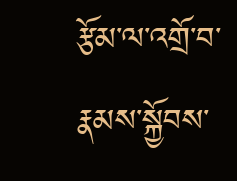རྩོམ་ལ་འགྲོ་བ་རྣམས་སྐྱོབས་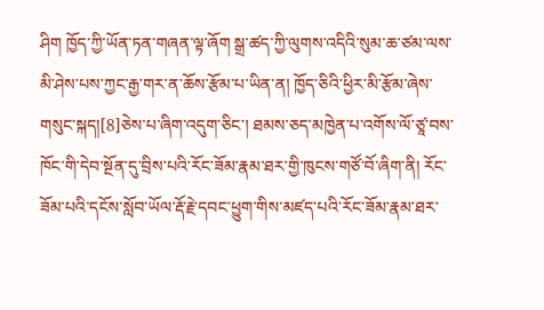ཤིག ཁྱོད་ཀྱི་ཡོན་ཏན་གཞན་ལྟ་ཞོག སྒྲ་ཚད་ཀྱི་ལུགས་འདིའི་སུམ་ཆ་ཙམ་ལས་མི་ཤེས་པས་ཀྱང་རྒྱ་གར་ན་ཆོས་རྩོམ་པ་ཡིན་ན། ཁྱོད་ཅིའི་ཕྱིར་མི་རྩོམ་ཞེས་གསུང་སྐད།[8]ཅེས་པ་ཞིག་འདུག་ཅིང་། ཐམས་ཅད་མཁྱེན་པ་འགོས་ལོ་ཙཱ་བས་ཁོང་གི་དེབ་སྔོན་དུ་བྲིས་པའི་རོང་ཟོམ་རྣམ་ཐར་གྱི་ཁུངས་གཙོ་བོ་ཞིག་ནི། རོང་ཟོམ་པའི་དངོས་སློབ་ཡོལ་རྡོ་རྗེ་དབང་ཕྱུག་གིས་མཛད་པའི་རོང་ཟོམ་རྣམ་ཐར་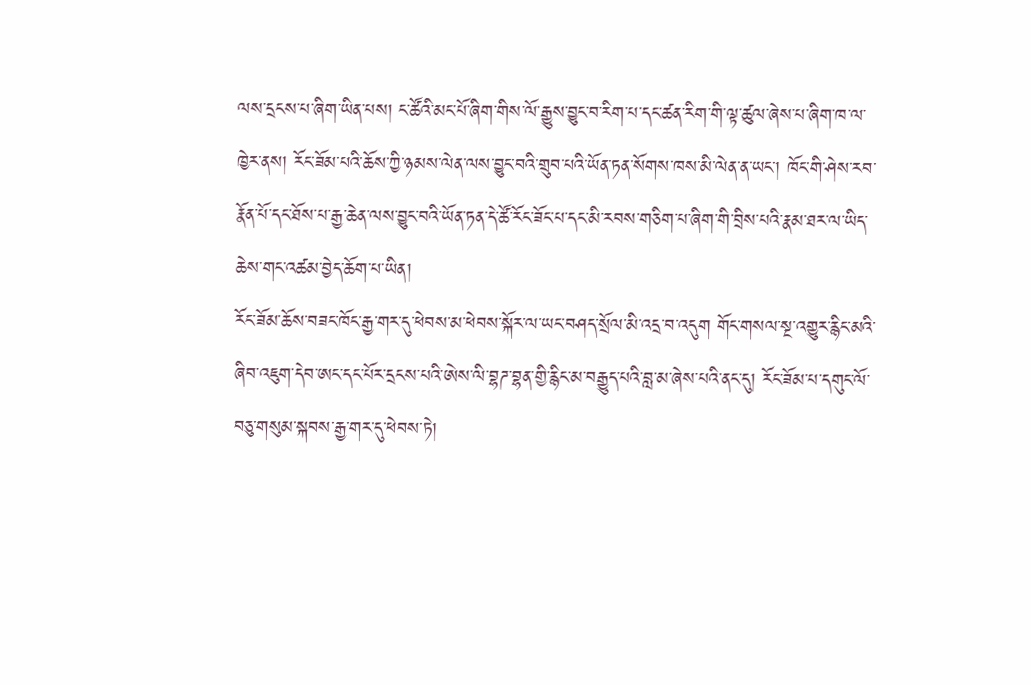ལས་དྲངས་པ་ཞིག་ཡིན་པས། ང་ཚོའི་མང་པོ་ཞིག་གིས་ལོ་རྒྱུས་བྱུང་བ་རིག་པ་དང་ཚན་རིག་གི་ལྟ་ཚུལ་ཞེས་པ་ཞིག་ཁ་ལ་ཁྱེར་ནས། རོང་ཟོམ་པའི་ཆོས་ཀྱི་ཉམས་ལེན་ལས་བྱུང་བའི་གྲུབ་པའི་ཡོན་ཏན་སོགས་ཁས་མི་ལེན་ན་ཡང་། ཁོང་གི་ཤེས་རབ་རྣོན་པོ་དང་ཐོས་པ་རྒྱ་ཆེན་ལས་བྱུང་བའི་ཡོན་ཏན་དེ་ཚོ་རོང་ཟོང་པ་དང་མི་རབས་གཅིག་པ་ཞིག་གི་བྲིས་པའི་རྣམ་ཐར་ལ་ཡིད་ཆེས་གང་འཚམ་བྱེད་ཆོག་པ་ཡིན།
རོང་ཟོམ་ཆོས་བཟང་ཁོང་རྒྱ་གར་དུ་ཕེབས་མ་ཕེབས་སྐོར་ལ་ཡང་བཤད་སྲོལ་མི་འདྲ་བ་འདུག གོང་གསལ་སྔ་འགྱུར་རྙིང་མའི་ཞིབ་འཇུག་དེབ་ཨང་དང་པོར་དྲངས་པའི་ཨེས་ལི་བྷཌ་བྷན་གྱི་རྙིང་མ་བརྒྱུད་པའི་བླ་མ་ཞེས་པའི་ནང་དུ། རོང་ཟོམ་པ་དགུང་ལོ་བཅུ་གསུམ་སྐབས་རྒྱ་གར་དུ་ཕེབས་ཏེ།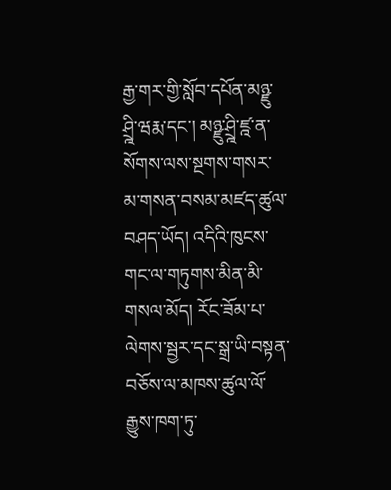རྒྱ་གར་གྱི་སློབ་དཔོན་མཉྫུ་ཤྲྰི་ཝརྨ་དང་། མཉྫུ་ཤྲྰི་ཛྰ་ན་སོགས་ལས་སྔགས་གསར་མ་གསན་བསམ་མཛད་ཚུལ་བཤད་ཡོད། འདིའི་ཁུངས་གང་ལ་གཏུགས་མིན་མི་གསལ་མོད། རོང་ཟོམ་པ་ལེགས་སྦྱར་དང་སྒྲ་ཡི་བསྟན་བཅོས་ལ་མཁས་ཚུལ་ལོ་རྒྱུས་ཁག་ཏུ་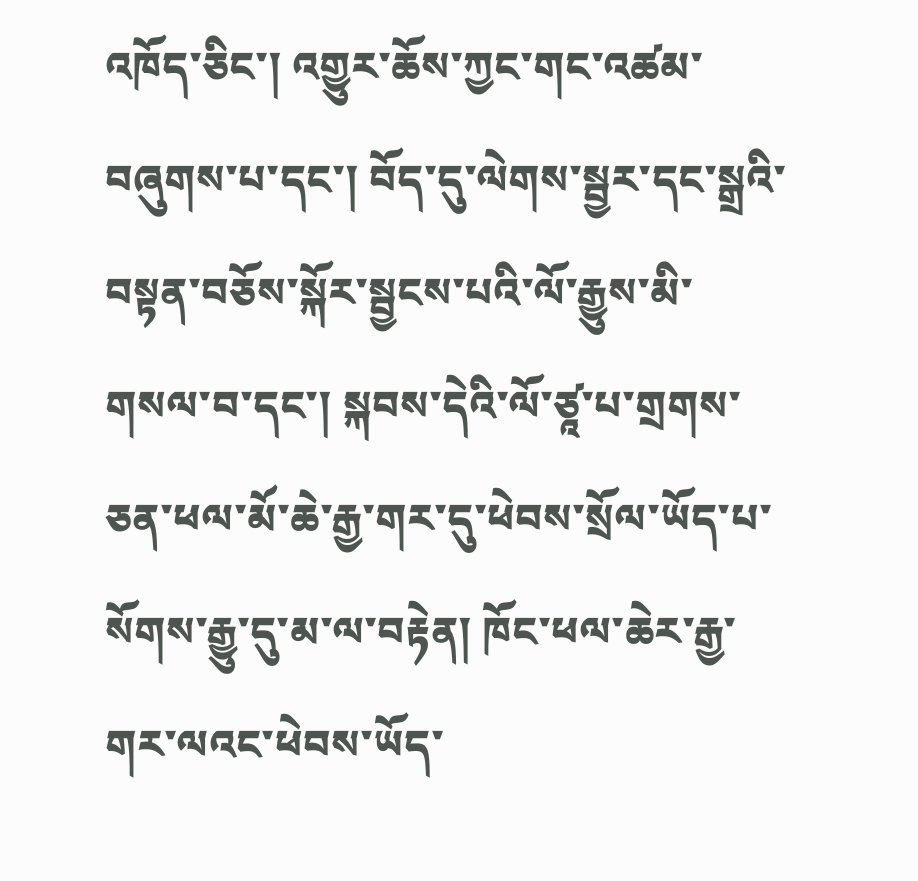འཁོད་ཅིང་། འགྱུར་ཆོས་ཀྱང་གང་འཚམ་བཞུགས་པ་དང་། བོད་དུ་ལེགས་སྦྱར་དང་སྒྲའི་བསྟན་བཅོས་སྐོར་སྦྱངས་པའི་ལོ་རྒྱུས་མི་གསལ་བ་དང་། སྐབས་དེའི་ལོ་ཙཱ་པ་གྲགས་ཅན་ཕལ་མོ་ཆེ་རྒྱ་གར་དུ་ཕེབས་སྲོལ་ཡོད་པ་སོགས་རྒྱུ་དུ་མ་ལ་བརྟེན། ཁོང་ཕལ་ཆེར་རྒྱ་གར་ལའང་ཕེབས་ཡོད་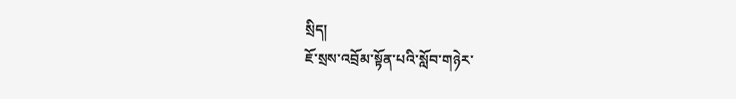སྲིད།
ཇོ་སྲས་འབྲོམ་སྟོན་པའི་སློབ་གཉེར་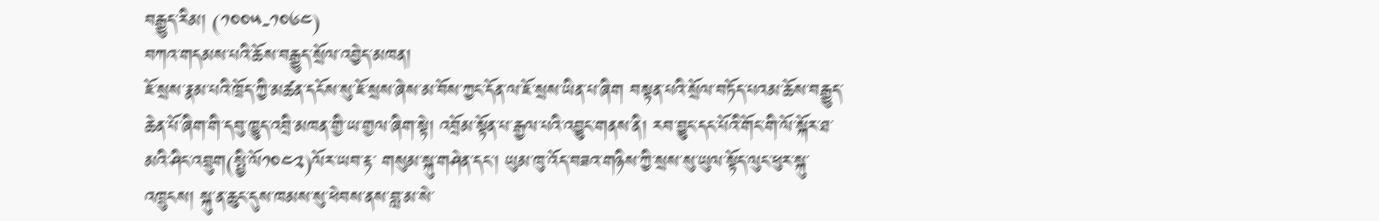བརྒྱུད་རིམ། (༡༠༠༥-༡༠༦༤)
བཀའ་གདམས་པའི་ཆོས་བརྒྱུད་སྲོལ་འབྱེད་མཁན།
ཇོ་སྲས་རྣམ་པའི་ཁྲོད་ཀྱི་མཚན་དངོས་སུ་ཇོ་སྲས་ཞེས་མ་བོས་ཀྱང་དོན་ལ་ཇོ་སྲས་ཡིན་པ་ཞིག བསྟན་པའི་སྲོལ་བཏོད་པའམ་ཆོས་བརྒྱུད་ཆེན་པོ་ཞིག་གི་དབུ་ཁྱུད་འབྲི་མཁན་གྱི་ཡ་གྱལ་ཞིག་སྟེ། འབྲོམ་སྟོན་པ་རྒྱལ་པའི་འབྱུང་གནས་ནི། རབ་བྱུང་དང་པོའི་གོང་གི་ལོ་སྐོར་ཐ་མའི་ཤིང་འབྲུག(སྤྱི་ལོ༡༠༤༢)ལོར་ཡབ་རྟ་ གསུམ་སྐུ་གཤེན་དང་། ཡུམ་ཁུ་འོད་བཟའ་གཉིས་ཀྱི་སྲས་སུ་ཡུལ་སྟོད་ལུང་ཕུར་སྐུ་འཁྲུངས། སྐུ་ན་ཆུང་དུས་ཁམས་སུ་ཕེབས་ནས་བླ་མ་སེ་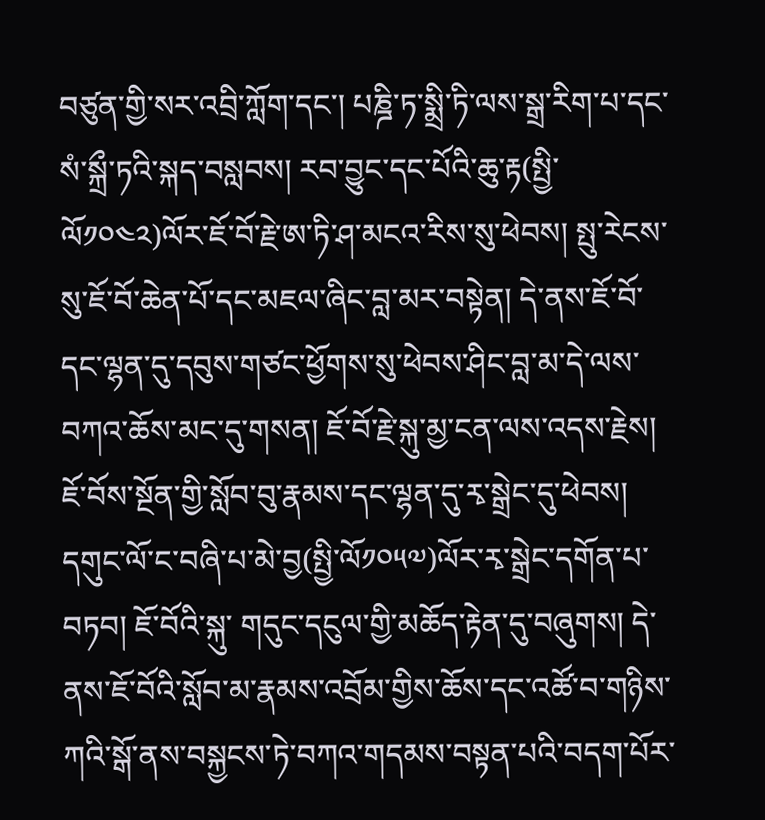བཙུན་གྱི་སར་འབྲི་ཀློག་དང་། པཎྜི་ཏ་སྨྲི་ཏི་ལས་སྒྲ་རིག་པ་དང་སཾ་སྐྲྀ་ཏའི་སྐད་བསླབས། རབ་བྱུང་དང་པོའི་ཆུ་རྟ(སྤྱི་ལོ༡༠༤༢)ལོར་ཇོ་བོ་རྗེ་ཨ་ཏི་ཤ་མངའ་རིས་སུ་ཕེབས། སྤུ་རེངས་སུ་ཇོ་བོ་ཆེན་པོ་དང་མཇལ་ཞིང་བླ་མར་བསྟེན། དེ་ནས་ཇོ་བོ་དང་ལྷན་དུ་དབུས་གཙང་ཕྱོགས་སུ་ཕེབས་ཤིང་བླ་མ་དེ་ལས་བཀའ་ཆོས་མང་དུ་གསན། ཇོ་བོ་རྗེ་སྐུ་མྱ་ངན་ལས་འདས་རྗེས། ཇོ་བོས་སྔོན་གྱི་སློབ་བུ་རྣམས་དང་ལྷན་དུ་རྭ་སྒྲེང་དུ་ཕེབས། དགུང་ལོ་ང་བཞི་པ་མེ་བྱ(སྤྱི་ལོ༡༠༥༧)ལོར་རྭ་སྒྲེང་དགོན་པ་བཏབ། ཇོ་བོའི་སྐུ་ གདུང་དངུལ་གྱི་མཆོད་རྟེན་དུ་བཞུགས། དེ་ནས་ཇོ་བོའི་སློབ་མ་རྣམས་འབྲོམ་གྱིས་ཆོས་དང་འཚོ་བ་གཉིས་ཀའི་སྒོ་ནས་བསྐྱངས་ཏེ་བཀའ་གདམས་བསྟན་པའི་བདག་པོར་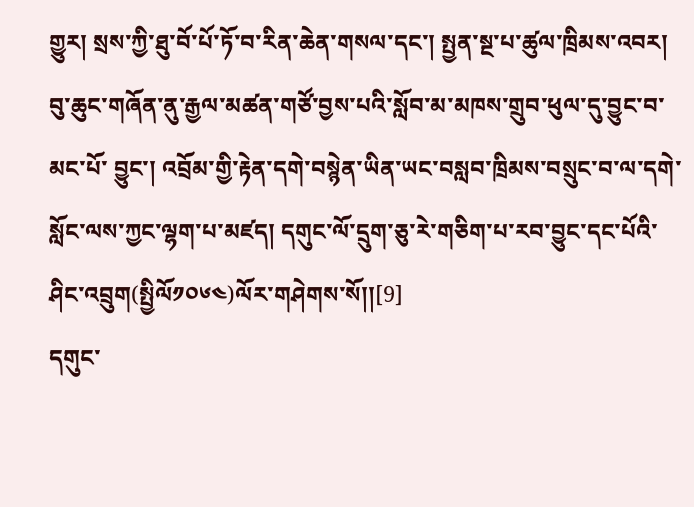གྱུར། སྲས་ཀྱི་ཐུ་བོ་པོ་ཏོ་བ་རིན་ཆེན་གསལ་དང་། སྤྱན་སྔ་པ་ཚུལ་ཁྲིམས་འབར། བུ་ཆུང་གཞོན་ནུ་རྒྱལ་མཚན་གཙོ་བྱས་པའི་སློབ་མ་མཁས་གྲུབ་ཕུལ་དུ་བྱུང་བ་མང་པོ་ བྱུང་། འབྲོམ་གྱི་རྟེན་དགེ་བསྙེན་ཡིན་ཡང་བསླབ་ཁྲིམས་བསྲུང་བ་ལ་དགེ་སློང་ལས་ཀྱང་ལྷག་པ་མཛད། དགུང་ལོ་དྲུག་ཅུ་རེ་གཅིག་པ་རབ་བྱུང་དང་པོའི་ཤིང་འབྲུག(སྤྱིལོ༡༠༦༤)ལོར་གཤེགས་སོ།།[9]
དགུང་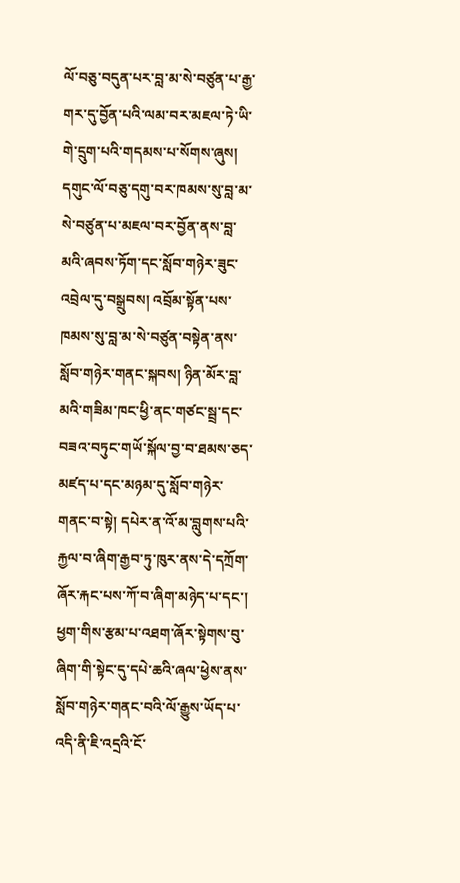ལོ་བཅུ་བདུན་པར་བླ་མ་སེ་བཙུན་པ་རྒྱ་གར་དུ་བྱོན་པའི་ལམ་བར་མཇལ་ཏེ་ཡི་གེ་དྲུག་པའི་གདམས་པ་སོགས་ཞུས། དགུང་ལོ་བཅུ་དགུ་བར་ཁམས་སུ་བླ་མ་སེ་བཙུན་པ་མཇལ་བར་བྱོན་ནས་བླ་མའི་ཞབས་ཏོག་དང་སློབ་གཉེར་ཟུང་འབྲེལ་དུ་བསྒྲུབས། འབྲོམ་སྟོན་པས་ཁམས་སུ་བླ་མ་སེ་བཙུན་བསྟེན་ནས་སློབ་གཉེར་གནང་སྐབས། ཉིན་མོར་བླ་མའི་གཟིམ་ཁང་ཕྱི་ནང་གཙང་སྦྲ་དང་བཟའ་བཏུང་གཡོ་སྐོལ་བྱ་བ་ཐམས་ཅད་མཛད་པ་དང་མཉམ་དུ་སློབ་གཉེར་གནང་བ་སྟེ། དཔེར་ན་འོ་མ་བླུགས་པའི་རྐྱལ་བ་ཞིག་རྒྱབ་ཏུ་ཁུར་ནས་དེ་དཀྲོག་ཞོར་རྐང་པས་ཀོ་བ་ཞིག་མཉེད་པ་དང་། ཕྱག་གིས་རྩམ་པ་འཐག་ཞོར་སྟེགས་བུ་ཞིག་གི་སྟེང་དུ་དཔེ་ཆའི་ཞལ་ཕྱེས་ནས་སློབ་གཉེར་གནང་བའི་ལོ་རྒྱུས་ཡོད་པ་འདི་ནི་ཇི་འདྲའི་ངོ་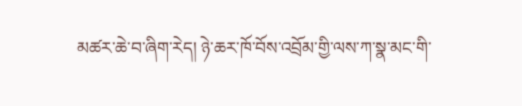མཚར་ཆེ་བ་ཞིག་རེད། ཉེ་ཆར་ཁོ་བོས་འབྲོམ་གྱི་ལས་ཀ་སྣ་མང་གི་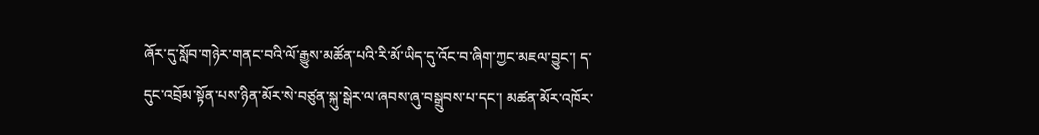ཞོར་དུ་སློབ་གཉེར་གནང་བའི་ལོ་རྒྱུས་མཚོན་པའི་རི་མོ་ཡིད་དུ་འོང་བ་ཞིག་ཀྱང་མཇལ་བྱུང་། ད་དུང་འབྲོམ་སྟོན་པས་ཉིན་མོར་སེ་བཙུན་སྐུ་སྒེར་ལ་ཞབས་ཞུ་བསྒྲུབས་པ་དང་། མཚན་མོར་འཁོར་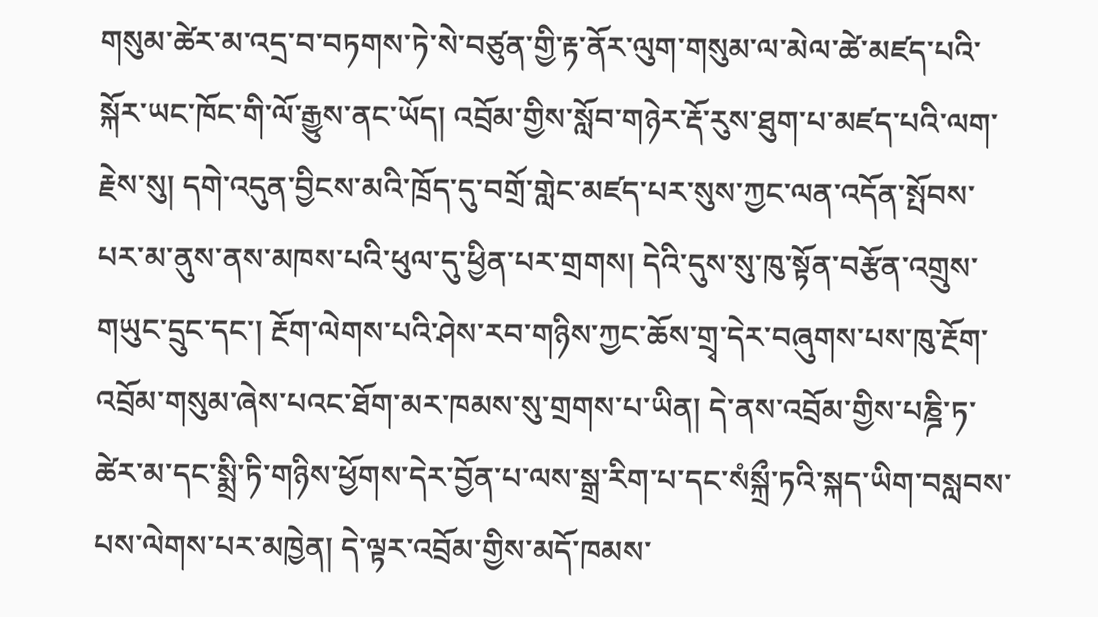གསུམ་ཚེར་མ་འདྲ་བ་བཏགས་ཏེ་སེ་བཙུན་གྱི་རྟ་ནོར་ལུག་གསུམ་ལ་མེལ་ཚེ་མཛད་པའི་སྐོར་ཡང་ཁོང་གི་ལོ་རྒྱུས་ནང་ཡོད། འབྲོམ་གྱིས་སློབ་གཉེར་རྡོ་རུས་ཐུག་པ་མཛད་པའི་ལག་རྗེས་སུ། དགེ་འདུན་བྱིངས་མའི་ཁྲོད་དུ་བགྲོ་གླེང་མཛད་པར་སུས་ཀྱང་ལན་འདོན་སྤོབས་པར་མ་ནུས་ནས་མཁས་པའི་ཕུལ་དུ་ཕྱིན་པར་གྲགས། དེའི་དུས་སུ་ཁུ་སྟོན་བརྩོན་འགྲུས་གཡུང་དྲུང་དང་། རྔོག་ལེགས་པའི་ཤེས་རབ་གཉིས་ཀྱང་ཆོས་གྲྭ་དེར་བཞུགས་པས་ཁུ་རྔོག་འབྲོམ་གསུམ་ཞེས་པའང་ཐོག་མར་ཁམས་སུ་གྲགས་པ་ཡིན། དེ་ནས་འབྲོམ་གྱིས་པཎྜི་ཏ་ཚེར་མ་དང་སྨྲི་ཏི་གཉིས་ཕྱོགས་དེར་བྱོན་པ་ལས་སྒྲ་རིག་པ་དང་སཾསྐྲྀ་ཏའི་སྐད་ཡིག་བསླབས་པས་ལེགས་པར་མཁྱེན། དེ་ལྟར་འབྲོམ་གྱིས་མདོ་ཁམས་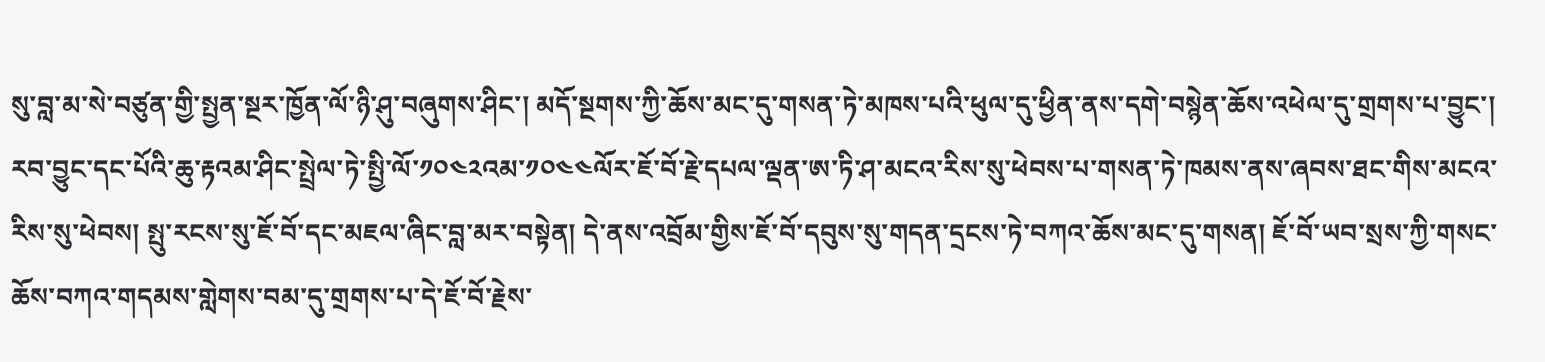སུ་བླ་མ་སེ་བཙུན་གྱི་སྤྱན་སྔར་ཁྱོན་ལོ་ཉི་ཤུ་བཞུགས་ཤིང་། མདོ་སྔགས་ཀྱི་ཆོས་མང་དུ་གསན་ཏེ་མཁས་པའི་ཕུལ་དུ་ཕྱིན་ནས་དགེ་བསྙེན་ཆོས་འཕེལ་དུ་གྲགས་པ་བྱུང་། རབ་བྱུང་དང་པོའི་ཆུ་རྟའམ་ཤིང་སྤྲེལ་ཏེ་སྤྱི་ལོ་༡༠༤༢འམ་༡༠༤༤ལོར་ཇོ་བོ་རྗེ་དཔལ་ལྡན་ཨ་ཏི་ཤ་མངའ་རིས་སུ་ཕེབས་པ་གསན་ཏེ་ཁམས་ནས་ཞབས་ཐང་གིས་མངའ་རིས་སུ་ཕེབས། སྤུ་རངས་སུ་ཇོ་བོ་དང་མཇལ་ཞིང་བླ་མར་བསྟེན། དེ་ནས་འབྲོམ་གྱིས་ཇོ་བོ་དབུས་སུ་གདན་དྲངས་ཏེ་བཀའ་ཆོས་མང་དུ་གསན། ཇོ་བོ་ཡབ་སྲས་ཀྱི་གསང་ཆོས་བཀའ་གདམས་གླེགས་བམ་དུ་གྲགས་པ་དེ་ཇོ་བོ་རྗེས་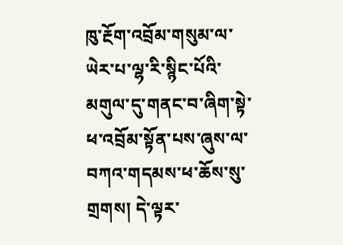ཁུ་རྔོག་འབྲོམ་གསུམ་ལ་ཡེར་པ་ལྷ་རི་སྙིང་པོའི་མགུལ་དུ་གནང་བ་ཞིག་སྟེ་ཕ་འབྲོམ་སྟོན་པས་ཞུས་ལ་བཀའ་གདམས་ཕ་ཆོས་སུ་གྲགས། དེ་ལྟར་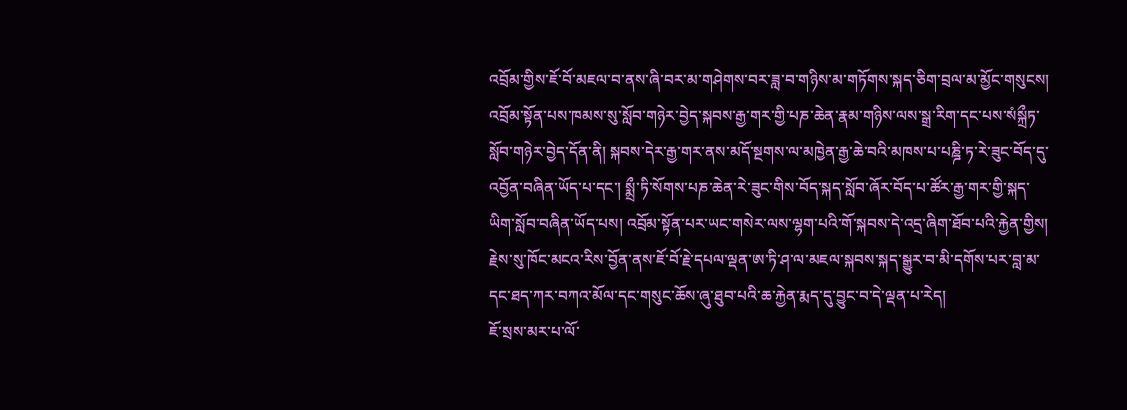འབྲོམ་གྱིས་ཇོ་བོ་མཇལ་བ་ནས་ཞི་བར་མ་གཤེགས་བར་ཟླ་བ་གཉིས་མ་གཏོགས་སྐད་ཅིག་བྲལ་མ་མྱོང་གསུངས།
འབྲོམ་སྟོན་པས་ཁམས་སུ་སློབ་གཉེར་བྱེད་སྐབས་རྒྱ་གར་གྱི་པཎ་ཆེན་རྣམ་གཉིས་ལས་སྒྲ་རིག་དང་པས་སཾསྐྲྀཏ་སློབ་གཉེར་བྱེད་དོན་ནི། སྐབས་དེར་རྒྱ་གར་ནས་མདོ་སྔགས་ལ་མཁྱེན་རྒྱ་ཆེ་བའི་མཁས་པ་པཎྜི་ཏ་རེ་ཟུང་བོད་དུ་འབྱོན་བཞིན་ཡོད་པ་དང་། སྨྲྀ་ཏི་སོགས་པཎ་ཆེན་རེ་ཟུང་གིས་བོད་སྐད་སློབ་ཞོར་བོད་པ་ཚོར་རྒྱ་གར་གྱི་སྐད་ཡིག་སློབ་བཞིན་ཡོད་པས། འབྲོམ་སྟོན་པར་ཡང་གསེར་ལས་ལྷག་པའི་གོ་སྐབས་དེ་འདྲ་ཞིག་ཐོབ་པའི་རྐྱེན་གྱིས། རྗེས་སུ་ཁོང་མངའ་རིས་བྱོན་ནས་ཇོ་བོ་རྗེ་དཔལ་ལྡན་ཨ་ཏི་ཤ་ལ་མཇལ་སྐབས་སྐད་སྒྱུར་བ་མི་དགོས་པར་བླ་མ་དང་ཐད་ཀར་བཀའ་མོལ་དང་གསུང་ཆོས་ཞུ་ཐུབ་པའི་ཆ་རྐྱེན་རྨད་དུ་བྱུང་བ་དེ་ལྡན་པ་རེད།
ཇོ་སྲས་མར་པ་ལོ་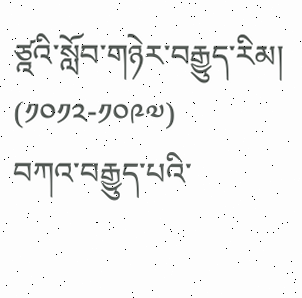ཙྰའི་སློབ་གཉེར་བརྒྱུད་རིམ། (༡༠༡༢-༡༠༩༧)
བཀའ་བརྒྱུད་པའི་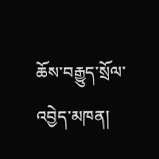ཆོས་བརྒྱུད་སྲོལ་འབྱེད་མཁན།